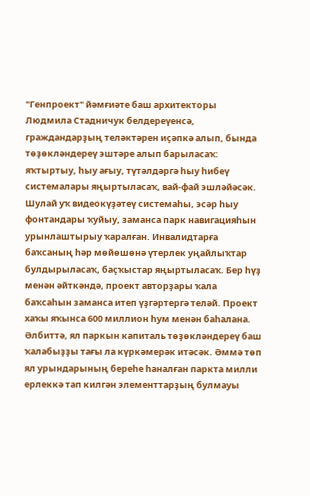"Генпроект" йәмғиәте баш архитекторы Людмила Стадничук белдереүенсә, граждандарҙың теләктәрен иҫәпкә алып, бында төҙөкләндереү эштәре алып барыласаҡ: яҡтыртыу, һыу ағыу, түтәлдәргә һыу һибеү системалары яңыртыласаҡ, вай-фай эшләйәсәк. Шулай уҡ видеокүҙәтеү системаһы, эсәр һыу фонтандары ҡуйыу, заманса парк навигацияһын урынлаштырыу ҡаралған. Инвалидтарға баҡсаның һәр мөйөшөнә үтерлек уңайлыҡтар булдырыласаҡ, баҫҡыстар яңыртыласаҡ. Бер һүҙ менән әйткәндә, проект авторҙары ҡала баҡсаһын заманса итеп үҙгәртергә теләй. Проект хаҡы яҡынса 600 миллион һум менән баһалана.
Әлбиттә, ял паркын капиталь төҙөкләндереү баш ҡалабыҙҙы тағы ла күркәмерәк итәсәк. Әммә төп ял урындарының береһе һаналған паркта милли ерлеккә тап килгән элементтарҙың булмауы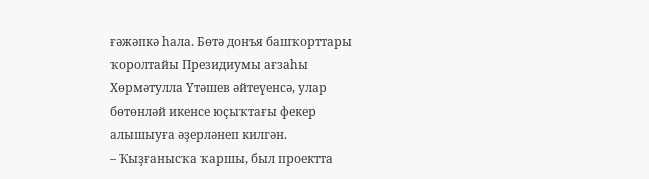ғәжәпкә һала. Бөтә донъя башҡорттары ҡоролтайы Президиумы ағзаһы Хөрмәтулла Үтәшев әйтеүенсә, улар бөтөнләй икенсе юҫыҡтағы фекер алышыуға әҙерләнеп килгән.
– Ҡыҙғанысҡа ҡаршы, был проектта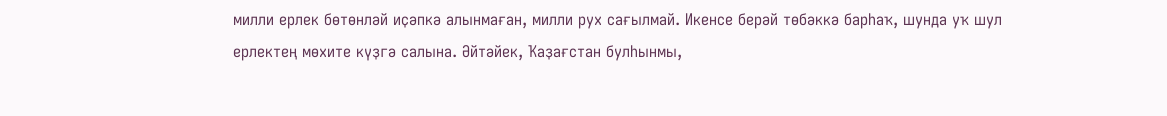милли ерлек бөтөнләй иҫәпкә алынмаған, милли рух сағылмай. Икенсе берәй төбәккә барһаҡ, шунда уҡ шул ерлектең мөхите күҙгә салына. Әйтәйек, Ҡаҙағстан булһынмы,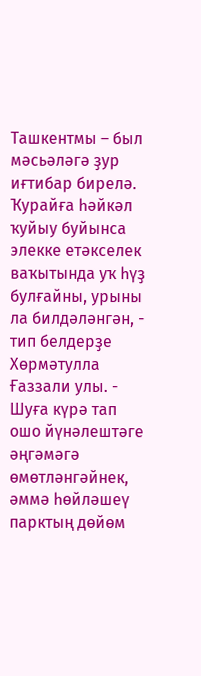Ташкентмы – был мәсьәләгә ҙур иғтибар бирелә. Ҡурайға һәйкәл ҡуйыу буйынса элекке етәкселек ваҡытында уҡ һүҙ булғайны, урыны ла билдәләнгән, - тип белдерҙе Хөрмәтулла Ғаззали улы. - Шуға күрә тап ошо йүнәлештәге әңгәмәгә өмөтләнгәйнек, әммә һөйләшеү парктың дөйөм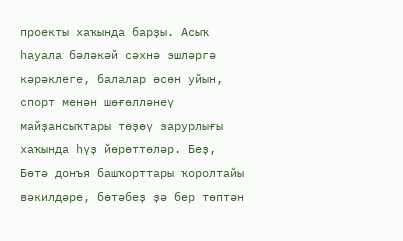проекты хаҡында барҙы. Асыҡ һауала бәләкәй сәхнә эшләргә кәрәклеге, балалар өсөн уйын, спорт менән шөғөлләнеү майҙансыҡтары төҙөү зарурлығы хаҡында һүҙ йөрөттөләр. Беҙ, Бөтә донъя башҡорттары ҡоролтайы вәкилдәре, бөтәбеҙ ҙә бер төптән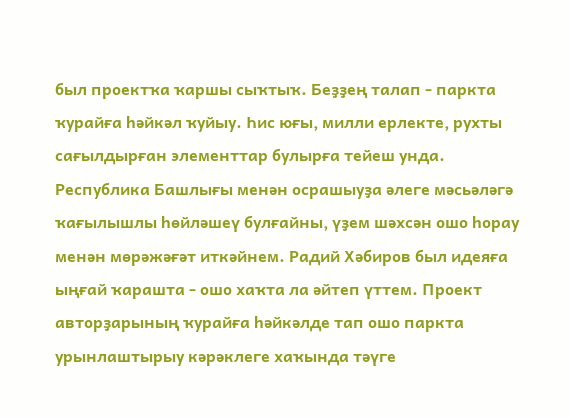был проектҡа ҡаршы сыҡтыҡ. Беҙҙең талап - паркта ҡурайға һәйкәл ҡуйыу. Һис юғы, милли ерлекте, рухты сағылдырған элементтар булырға тейеш унда. Республика Башлығы менән осрашыуҙа әлеге мәсьәләгә ҡағылышлы һөйләшеү булғайны, үҙем шәхсән ошо һорау менән мөрәжәғәт иткәйнем. Радий Хәбиров был идеяға ыңғай ҡарашта - ошо хаҡта ла әйтеп үттем. Проект авторҙарының ҡурайға һәйкәлде тап ошо паркта урынлаштырыу кәрәклеге хаҡында тәүге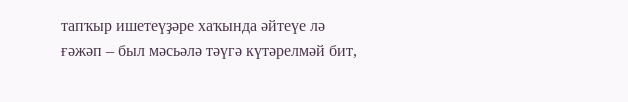тапҡыр ишетеүҙәре хаҡында әйтеүе лә ғәжәп – был мәсьәлә тәүгә күтәрелмәй бит,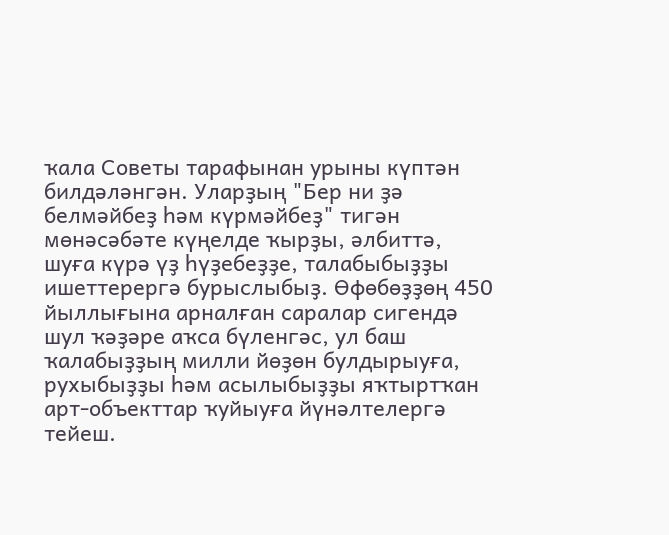ҡала Советы тарафынан урыны күптән билдәләнгән. Уларҙың "Бер ни ҙә белмәйбеҙ һәм күрмәйбеҙ" тигән мөнәсәбәте күңелде ҡырҙы, әлбиттә, шуға күрә үҙ һүҙебеҙҙе, талабыбыҙҙы ишеттерергә бурыслыбыҙ. Өфөбөҙҙөң 450 йыллығына арналған саралар сигендә шул ҡәҙәре аҡса бүленгәс, ул баш ҡалабыҙҙың милли йөҙөн булдырыуға, рухыбыҙҙы һәм асылыбыҙҙы яҡтыртҡан арт-объекттар ҡуйыуға йүнәлтелергә тейеш.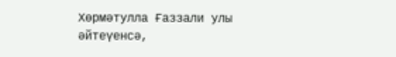Хөрмәтулла Ғаззали улы әйтеүенсә,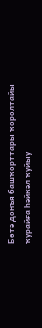Бөтә донъя башҡорттары ҡоролтайы ҡурайға һәйкәл ҡуйыу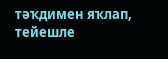тәҡдимен яҡлап, тейешле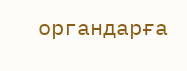органдарға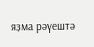яҙма рәүештә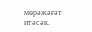мөрәжәғәт итәсәк.